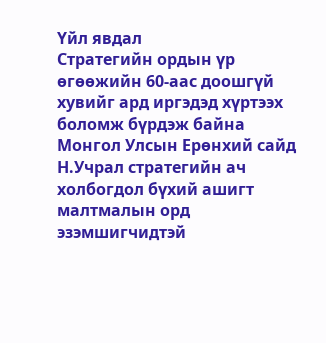Үйл явдал
Стратегийн ордын үр өгөөжийн 60-аас доошгүй хувийг ард иргэдэд хүртээх боломж бүрдэж байна
Монгол Улсын Ерөнхий сайд Н.Учрал стратегийн ач холбогдол бүхий ашигт малтмалын орд эзэмшигчидтэй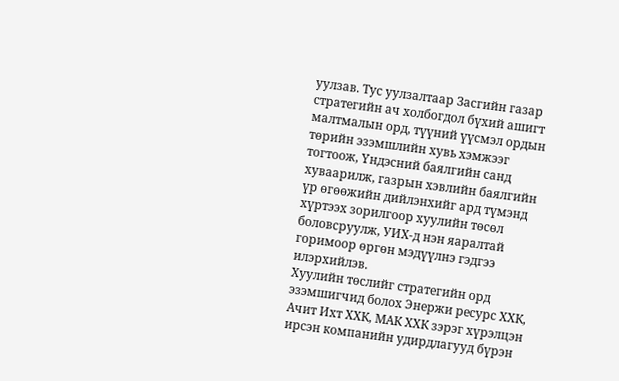уулзав. Тус уулзалтаар Засгийн газар стратегийн ач холбогдол бүхий ашигт малтмалын орд, түүний үүсмэл ордын төрийн эзэмшлийн хувь хэмжээг тогтоож, Үндэсний баялгийн санд хуваарилж, газрын хэвлийн баялгийн үр өгөөжийн дийлэнхийг ард түмэнд хүртээх зорилгоор хуулийн төсөл боловсруулж, УИХ-д нэн яаралтай горимоор өргөн мэдүүлнэ гэдгээ илэрхийлэв.
Хуулийн төслийг стратегийн орд эзэмшигчид болох Энержи ресурс ХХК, Ачит Ихт ХХК, МАК ХХК зэрэг хүрэлцэн ирсэн компанийн удирдлагууд бүрэн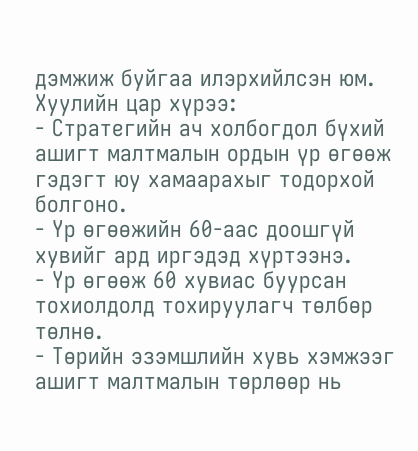дэмжиж буйгаа илэрхийлсэн юм.
Хуулийн цар хүрээ:
- Стратегийн ач холбогдол бүхий ашигт малтмалын ордын үр өгөөж гэдэгт юу хамаарахыг тодорхой болгоно.
- Үр өгөөжийн 60-аас доошгүй хувийг ард иргэдэд хүртээнэ.
- Үр өгөөж 60 хувиас буурсан тохиолдолд тохируулагч төлбөр төлнө.
- Төрийн эзэмшлийн хувь хэмжээг ашигт малтмалын төрлөөр нь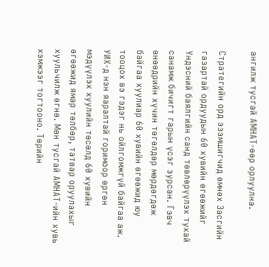ангилж тусгай АМНАТ-өөр орлуулна.

Стратегийн орд эзэмшигчид өмнөх Засгийн газартай ордуудын 60 хувийн өгөөжийг Үндэсний баялгийн санд төвлөрүүлэх тухай санамж бичигт гарын үсэг зурсан. Гэвч өнөөдрийн хүчин төгөлдөр мөрдөгдөж байгаа хуулиар 60 хувийн өгөөжид юу тооцох вэ гэдэг нь ойлгомжгүй байгаа аж.
УИХ-д нэн яаралтай горимоор өргөн мэдүүлэх хуулийн төсөлд 60 хувийн өгөөжид ямар төлбөр, татвар оруулахыг хуульчилж өгнө. Мөн тусгай АМНАТ-ийн хувь хэмжээг тогтооно. Төрийн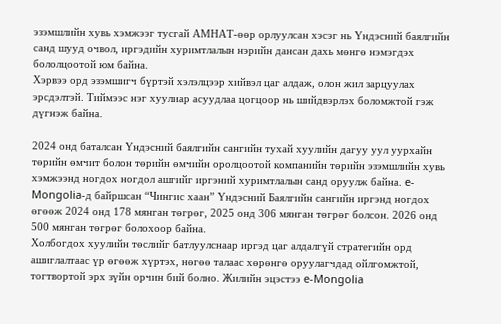эзэмшлийн хувь хэмжээг тусгай АМНАТ-өөр орлуулсан хэсэг нь Үндэсний баялгийн санд шууд очвол, иргэдийн хуримтлалын нэрийн дансан дахь мөнгө нэмэгдэх бололцоотой юм байна.
Хэрвээ орд эзэмшигч бүртэй хэлэлцээр хийвэл цаг алдаж, олон жил зарцуулах эрсдэлтэй. Тиймээс нэг хуулиар асуудлаа цогцоор нь шийдвэрлэх боломжтой гэж дүгнэж байна.

2024 онд баталсан Үндэсний баялгийн сангийн тухай хуулийн дагуу уул уурхайн төрийн өмчит болон төрийн өмчийн оролцоотой компанийн төрийн эзэмшлийн хувь хэмжээнд ногдох ногдол ашгийг иргэний хуримтлалын санд оруулж байна. e-Mongolia-д байршсан “Чингис хаан” Үндэсний Баялгийн сангийн иргэнд ногдох өгөөж 2024 онд 178 мянган төгрөг, 2025 онд 306 мянган төгрөг болсон. 2026 онд 500 мянган төгрөг болохоор байна.
Холбогдох хуулийн төслийг батлуулснаар иргэд цаг алдалгүй стратегийн орд ашиглалтаас үр өгөөж хүртэх, нөгөө талаас хөрөнгө оруулагчдад ойлгомжтой, тогтвортой эрх зүйн орчин бий болно. Жилийн эцэстээ e-Mongolia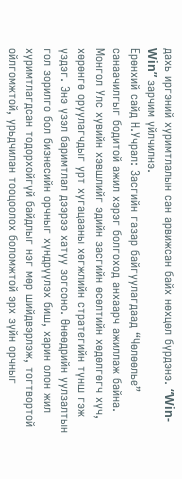дахь иргэний хуримтлалын сан арвижсан байх нөхцөл бүрдэнэ. “Win-Win” зарчим үйлчилнэ.
Ерөнхий сайд Н.Учрал: Засгийн газар байгуулагдаад “Чөлөөлье” санаачилгыг бодитой ажил хэрэг болгоход анхаарч ажиллаж байна. Монгол Улс хувийн хэвшлийг эдийн засгийн өсөлтийн хөдөлгөгч хүч, хөрөнгө оруулагчдыг урт хугацааны хөгжлийн стратегийн түнш гэж үздэг. Энэ үзэл баримтлал дээрээ хатуу зогсоно. Өнөөдрийн уулзалтын гол зорилго бол бизнесийн орчныг хүндрүүлэх биш, харин олон жил хуримтлагдсан тодорхойгүй байдлыг нэг мөр шийдвэрлэж, тогтвортой ойлгомжтой, урьдчилан тооцоолох боломжтой эрх зүйн орчныг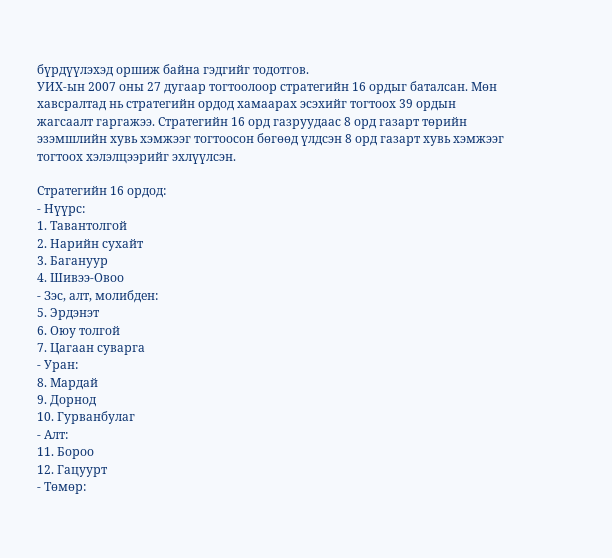бүрдүүлэхэд оршиж байна гэдгийг тодотгов.
УИХ-ын 2007 оны 27 дугаар тогтоолоор стратегийн 16 ордыг баталсан. Мөн хавсралтад нь стратегийн ордод хамаарах эсэхийг тогтоох 39 ордын жагсаалт гаргажээ. Стратегийн 16 орд газруудаас 8 орд газарт төрийн эзэмшлийн хувь хэмжээг тогтоосон бөгөөд үлдсэн 8 орд газарт хувь хэмжээг тогтоох хэлэлцээрийг эхлүүлсэн.

Стратегийн 16 ордод:
- Нүүрс:
1. Тавантолгой
2. Нарийн сухайт
3. Багануур
4. Шивээ-Овоо
- Зэс, алт, молибден:
5. Эрдэнэт
6. Оюу толгой
7. Цагаан суварга
- Уран:
8. Мардай
9. Дорнод
10. Гурванбулаг
- Алт:
11. Бороо
12. Гацуурт
- Төмөр: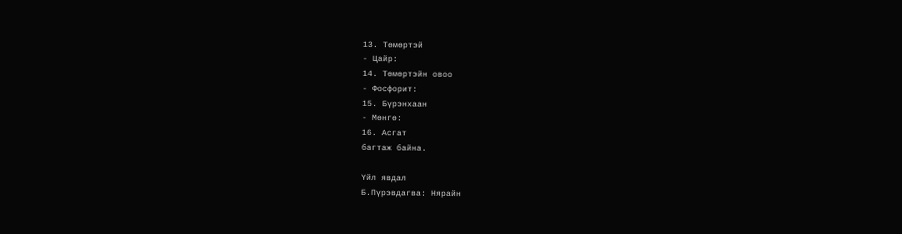13. Төмөртэй
- Цайр:
14. Төмөртэйн овоо
- Фосфорит:
15. Бүрэнхаан
- Мөнгө:
16. Асгат
багтаж байна.

Үйл явдал
Б.Пүрэвдагва: Нярайн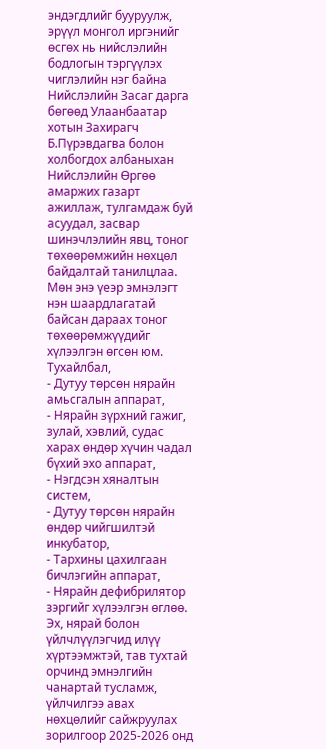эндэгдлийг бууруулж, эрүүл монгол иргэнийг өсгөх нь нийслэлийн бодлогын тэргүүлэх чиглэлийн нэг байна
Нийслэлийн Засаг дарга бөгөөд Улаанбаатар хотын Захирагч Б.Пүрэвдагва болон холбогдох албаныхан Нийслэлийн Өргөө амаржих газарт ажиллаж, тулгамдаж буй асуудал, засвар шинэчлэлийн явц, тоног төхөөрөмжийн нөхцөл байдалтай танилцлаа.
Мөн энэ үеэр эмнэлэгт нэн шаардлагатай байсан дараах тоног төхөөрөмжүүдийг хүлээлгэн өгсөн юм. Тухайлбал,
- Дутуу төрсөн нярайн амьсгалын аппарат,
- Нярайн зүрхний гажиг, зулай, хэвлий, судас харах өндөр хүчин чадал бүхий эхо аппарат,
- Нэгдсэн хяналтын систем,
- Дутуу төрсөн нярайн өндөр чийгшилтэй инкубатор,
- Тархины цахилгаан бичлэгийн аппарат,
- Нярайн дефибрилятор зэргийг хүлээлгэн өглөө.
Эх, нярай болон үйлчлүүлэгчид илүү хүртээмжтэй, тав тухтай орчинд эмнэлгийн чанартай тусламж, үйлчилгээ авах нөхцөлийг сайжруулах зорилгоор 2025-2026 онд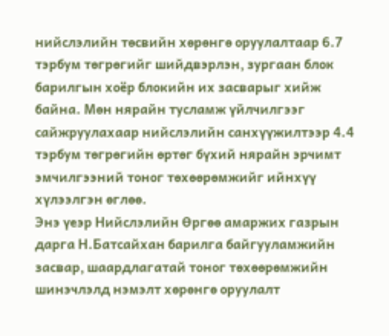нийслэлийн төсвийн хөрөнгө оруулалтаар 6.7 тэрбум төгрөгийг шийдвэрлэн, зургаан блок барилгын хоёр блокийн их засварыг хийж байна. Мөн нярайн тусламж үйлчилгээг сайжруулахаар нийслэлийн санхүүжилтээр 4.4 тэрбум төгрөгийн өртөг бүхий нярайн эрчимт эмчилгээний тоног төхөөрөмжийг ийнхүү хүлээлгэн өглөө.
Энэ үеэр Нийслэлийн Өргөө амаржих газрын дарга Н.Батсайхан барилга байгууламжийн засвар, шаардлагатай тоног төхөөрөмжийн шинэчлэлд нэмэлт хөрөнгө оруулалт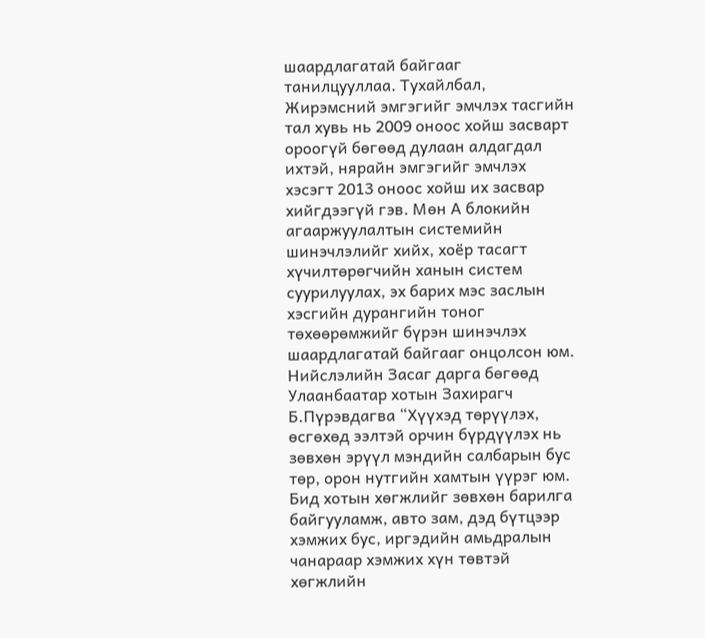шаардлагатай байгааг танилцууллаа. Тухайлбал, Жирэмсний эмгэгийг эмчлэх тасгийн тал хувь нь 2009 оноос хойш засварт ороогүй бөгөөд дулаан алдагдал ихтэй, нярайн эмгэгийг эмчлэх хэсэгт 2013 оноос хойш их засвар хийгдээгүй гэв. Мөн А блокийн агааржуулалтын системийн шинэчлэлийг хийх, хоёр тасагт хүчилтөрөгчийн ханын систем суурилуулах, эх барих мэс заслын хэсгийн дурангийн тоног төхөөрөмжийг бүрэн шинэчлэх шаардлагатай байгааг онцолсон юм.
Нийслэлийн Засаг дарга бөгөөд Улаанбаатар хотын Захирагч Б.Пүрэвдагва “Хүүхэд төрүүлэх, өсгөхөд ээлтэй орчин бүрдүүлэх нь зөвхөн эрүүл мэндийн салбарын бус төр, орон нутгийн хамтын үүрэг юм. Бид хотын хөгжлийг зөвхөн барилга байгууламж, авто зам, дэд бүтцээр хэмжих бус, иргэдийн амьдралын чанараар хэмжих хүн төвтэй хөгжлийн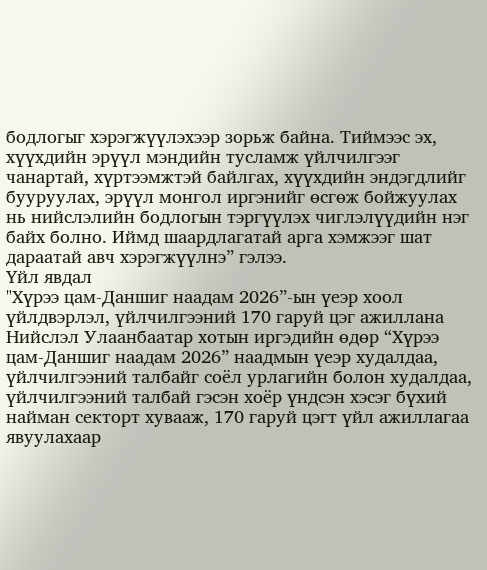бодлогыг хэрэгжүүлэхээр зорьж байна. Тиймээс эх, хүүхдийн эрүүл мэндийн тусламж үйлчилгээг чанартай, хүртээмжтэй байлгах, хүүхдийн эндэгдлийг бууруулах, эрүүл монгол иргэнийг өсгөж бойжуулах нь нийслэлийн бодлогын тэргүүлэх чиглэлүүдийн нэг байх болно. Иймд шаардлагатай арга хэмжээг шат дараатай авч хэрэгжүүлнэ” гэлээ.
Үйл явдал
"Хүрээ цам-Даншиг наадам 2026”-ын үеэр хоол үйлдвэрлэл, үйлчилгээний 170 гаруй цэг ажиллана
Нийслэл Улаанбаатар хотын иргэдийн өдөр “Хүрээ цам-Даншиг наадам 2026” наадмын үеэр худалдаа, үйлчилгээний талбайг соёл урлагийн болон худалдаа, үйлчилгээний талбай гэсэн хоёр үндсэн хэсэг бүхий найман секторт хувааж, 170 гаруй цэгт үйл ажиллагаа явуулахаар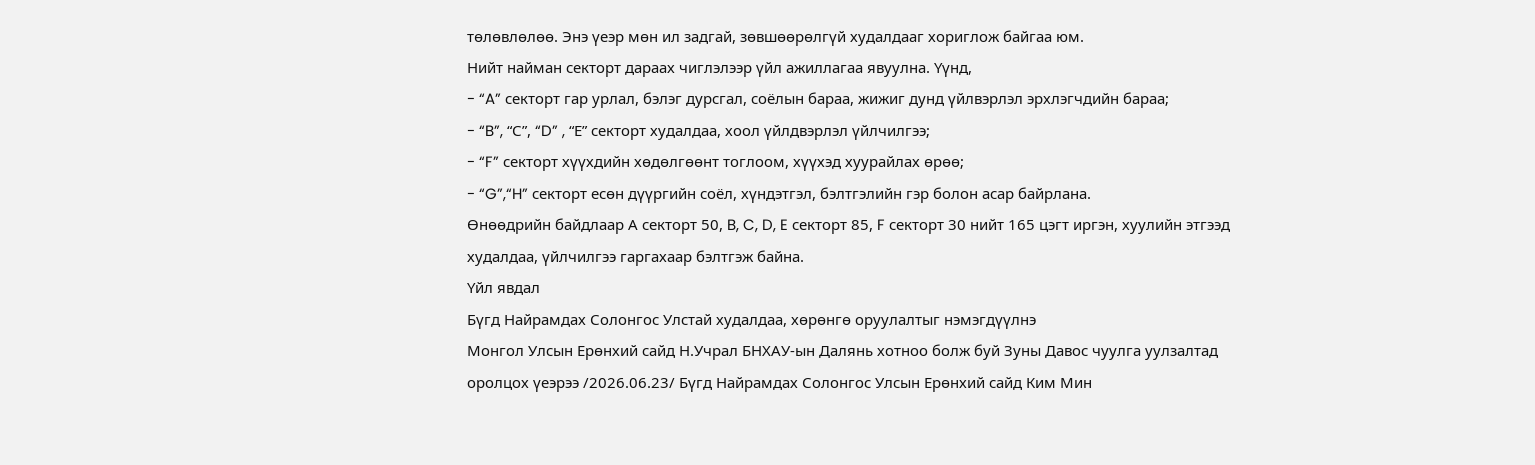төлөвлөлөө. Энэ үеэр мөн ил задгай, зөвшөөрөлгүй худалдааг хориглож байгаа юм.
Нийт найман секторт дараах чиглэлээр үйл ажиллагаа явуулна. Үүнд,
- “A” секторт гар урлал, бэлэг дурсгал, соёлын бараа, жижиг дунд үйлвэрлэл эрхлэгчдийн бараа;
- “B”, “С”, “D” , “Е” секторт худалдаа, хоол үйлдвэрлэл үйлчилгээ;
- “F” секторт хүүхдийн хөдөлгөөнт тоглоом, хүүхэд хуурайлах өрөө;
- “G”,“H” секторт есөн дүүргийн соёл, хүндэтгэл, бэлтгэлийн гэр болон асар байрлана.
Өнөөдрийн байдлаар А секторт 50, B, C, D, E секторт 85, F секторт 30 нийт 165 цэгт иргэн, хуулийн этгээд худалдаа, үйлчилгээ гаргахаар бэлтгэж байна.
Үйл явдал
Бүгд Найрамдах Солонгос Улстай худалдаа, хөрөнгө оруулалтыг нэмэгдүүлнэ
Монгол Улсын Ерөнхий сайд Н.Учрал БНХАУ-ын Далянь хотноо болж буй Зуны Давос чуулга уулзалтад оролцох үеэрээ /2026.06.23/ Бүгд Найрамдах Солонгос Улсын Ерөнхий сайд Ким Мин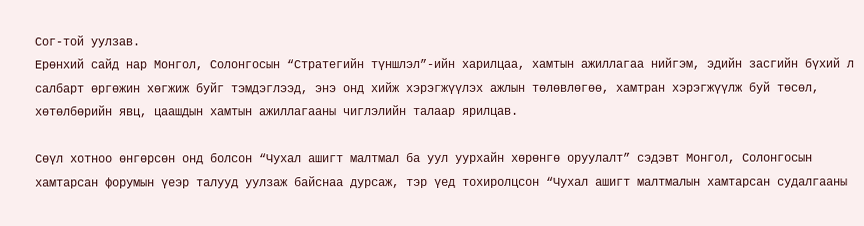Сог-той уулзав.
Ерөнхий сайд нар Монгол, Солонгосын “Стратегийн түншлэл”-ийн харилцаа, хамтын ажиллагаа нийгэм, эдийн засгийн бүхий л салбарт өргөжин хөгжиж буйг тэмдэглээд, энэ онд хийж хэрэгжүүлэх ажлын төлөвлөгөө, хамтран хэрэгжүүлж буй төсөл, хөтөлбөрийн явц, цаашдын хамтын ажиллагааны чиглэлийн талаар ярилцав.

Сөүл хотноо өнгөрсөн онд болсон “Чухал ашигт малтмал ба уул уурхайн хөрөнгө оруулалт” сэдэвт Монгол, Солонгосын хамтарсан форумын үеэр талууд уулзаж байснаа дурсаж, тэр үед тохиролцсон “Чухал ашигт малтмалын хамтарсан судалгааны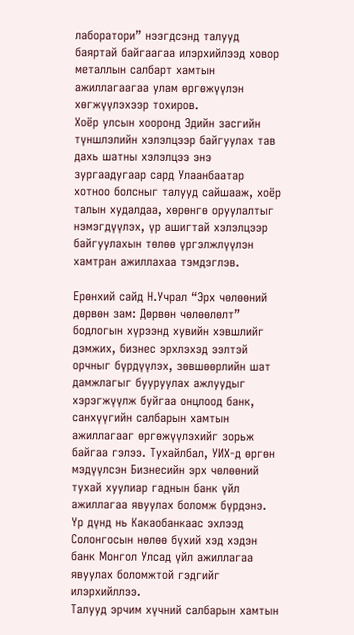лаборатори” нээгдсэнд талууд баяртай байгаагаа илэрхийлээд ховор металлын салбарт хамтын ажиллагаагаа улам өргөжүүлэн хөгжүүлэхээр тохиров.
Хоёр улсын хооронд Эдийн засгийн түншлэлийн хэлэлцээр байгуулах тав дахь шатны хэлэлцээ энэ зургаадугаар сард Улаанбаатар хотноо болсныг талууд сайшааж, хоёр талын худалдаа, хөрөнгө оруулалтыг нэмэгдүүлэх, үр ашигтай хэлэлцээр байгуулахын төлөө үргэлжлүүлэн хамтран ажиллахаа тэмдэглэв.

Ерөнхий сайд Н.Учрал “Эрх чөлөөний дөрвөн зам: Дөрвөн чөлөөлөлт” бодлогын хүрээнд хувийн хэвшлийг дэмжих, бизнес эрхлэхэд ээлтэй орчныг бүрдүүлэх, зөвшөөрлийн шат дамжлагыг бууруулах ажлуудыг хэрэгжүүлж буйгаа онцлоод банк, санхүүгийн салбарын хамтын ажиллагааг өргөжүүлэхийг зорьж байгаа гэлээ. Тухайлбал, УИХ-д өргөн мэдүүлсэн Бизнесийн эрх чөлөөний тухай хуулиар гаднын банк үйл ажиллагаа явуулах боломж бүрдэнэ. Үр дүнд нь Какаобанкаас эхлээд Солонгосын нөлөө бүхий хэд хэдэн банк Монгол Улсад үйл ажиллагаа явуулах боломжтой гэдгийг илэрхийллээ.
Талууд эрчим хүчний салбарын хамтын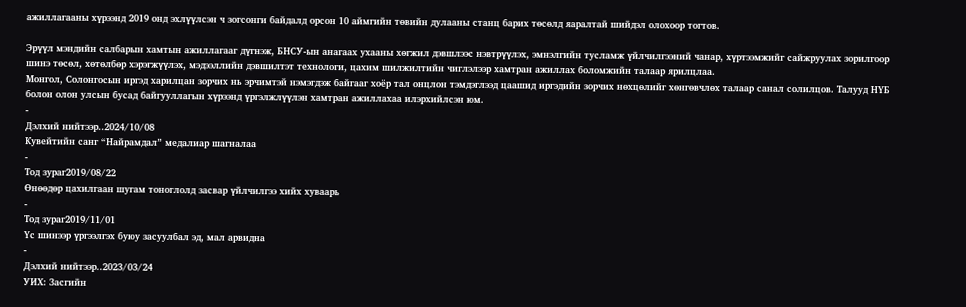ажиллагааны хүрээнд 2019 онд эхлүүлсэн ч зогсонги байдалд орсон 10 аймгийн төвийн дулааны станц барих төсөлд яаралтай шийдэл олохоор тогтов.

Эрүүл мэндийн салбарын хамтын ажиллагааг дүгнэж, БНСУ-ын анагаах ухааны хөгжил дэвшлээс нэвтрүүлэх, эмнэлгийн тусламж үйлчилгээний чанар, хүртээмжийг сайжруулах зорилгоор шинэ төсөл, хөтөлбөр хэрэгжүүлэх, мэдээллийн дэвшилтэт технологи, цахим шилжилтийн чиглэлээр хамтран ажиллах боломжийн талаар ярилцлаа.
Монгол, Солонгосын иргэд харилцан зорчих нь эрчимтэй нэмэгдэж байгааг хоёр тал онцлон тэмдэглээд цаашид иргэдийн зорчих нөхцөлийг хөнгөвчлөх талаар санал солилцов. Талууд НҮБ болон олон улсын бусад байгууллагын хүрээнд үргэлжлүүлэн хамтран ажиллахаа илэрхийлсэн юм.
-
Дэлхий нийтээр..2024/10/08
Кувейтийн санг “Найрамдал” медалиар шагналаа
-
Тод зураг2019/08/22
Өнөөдөр цахилгаан шугам тоноглолд засвар үйлчилгээ хийх хуваарь
-
Тод зураг2019/11/01
Үс шинээр үргээлгэх буюу засуулбал эд, мал арвидна
-
Дэлхий нийтээр..2023/03/24
УИХ: Засгийн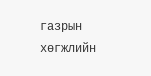газрын хөгжлийн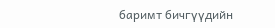баримт бичгүүдийн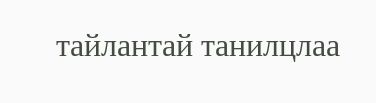тайлантай танилцлаа